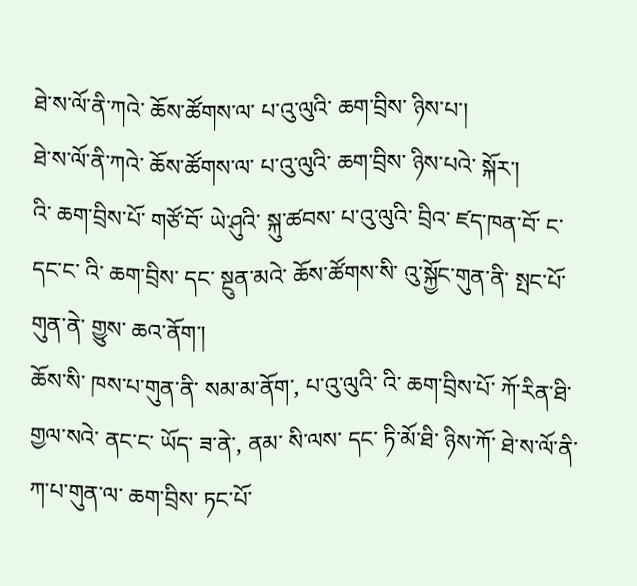ཐེ་ས་ལོ་ནི་ཀའེ་ ཆོས་ཚོགས་ལ་ པ་འུ་ལུའི་ ཆག་བྲིས་ ཉིས་པ་།
ཐེ་ས་ལོ་ནི་ཀའེ་ ཆོས་ཚོགས་ལ་ པ་འུ་ལུའི་ ཆག་བྲིས་ ཉིས་པའེ་ སྐོར་།
འི་ ཆག་བྲིས་པོ་ གཙོ་བོ་ ཡེ་ཤུའི་ སྐུ་ཚབས་ པ་འུ་ལུའི་ བྲིའ་ ཛད་ཁན་བོ་ ང་དང་ང་ འི་ ཆག་བྲིས་ དང་ སྔུན་མའེ་ ཆོས་ཚོགས་སི་ འུ་སྐྱོང་གུན་ནི་ སྤང་པོ་གུན་ནེ་ གྱུས་ ཆའ་ནོག་།
ཆོས་སི་ ཁས་པ་གུན་ནི་ སམ་མ་ནོག་, པ་འུ་ལུའི་ འི་ ཆག་བྲིས་པོ་ ཀོ་རིན་ཐི་ གྱལ་སའེ་ ནང་ང་ ཡོད་ ཟ་ནེ་, ནམ་ སི་ལས་ དང་ ཏི་མོ་ཐི་ ཉིས་ཀོ་ ཐེ་ས་ལོ་ནི་ཀ་པ་གུན་ལ་ ཆག་བྲིས་ ཏང་པོ་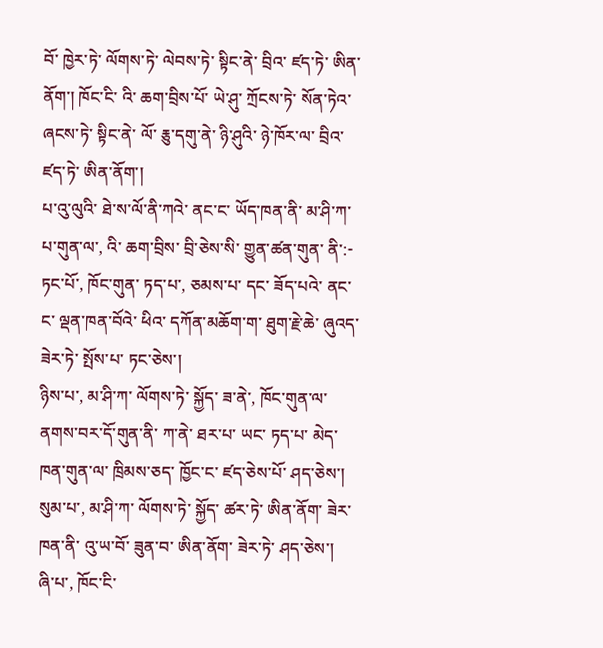བོ་ ཁྱེར་ཏེ་ ལོགས་ཏེ་ ལེབས་ཏེ་ སྟིང་ནེ་ བྲིའ་ ཛད་ཏེ་ ཨིན་ནོག་། ཁོང་ངི་ འི་ ཆག་བྲིས་པོ་ ཡེ་ཤུ་ ཀྲོངས་ཏེ་ སོན་ཏེའ་ ཞངས་ཏེ་ སྟིང་ནེ་ ལོ་ རྕུ་དགུ་ནེ་ ཉི་ཤུའི་ ཉེ་ཁོར་ལ་ བྲིའ་ ཛད་ཏེ་ ཨིན་ནོག་།
པ་འུ་ལུའི་ ཐེ་ས་ལོ་ནི་ཀའེ་ ནང་ང་ ཡོད་ཁན་ནི་ མ་ཤི་ཀ་པ་གུན་ལ་, འི་ ཆག་བྲིས་ བྲི་ཅེས་སི་ གྱུན་ཚན་གུན་ ནི་:-
ཏང་པོ་, ཁོང་གུན་ ཏད་པ་, ཅམས་པ་ དང་ ཟོད་པའེ་ ནང་ང་ ལྡན་ཁན་བོའེ་ ཕིའ་ དཀོན་མཆོག་ག་ ཐུག་རྗེ་ཆེ་ ཞུའད་ ཟེར་ཏེ་ སྤོས་པ་ ཏང་ཅེས་།
ཉིས་པ་, མ་ཤི་ཀ་ ལོགས་ཏེ་ སྐྱོད་ ཟ་ནེ་, ཁོང་གུན་ལ་ ནགས་བར་དོ་གུན་ནི་ ཀ་ནེ་ ཐར་པ་ ཡང་ ཏད་པ་ མེད་ཁན་གུན་ལ་ ཁྲིམས་ཅད་ ཁྱོང་ང་ ཛད་ཅེས་པོ་ ཤད་ཅེས་།
སུམ་པ་, མ་ཤི་ཀ་ ལོགས་ཏེ་ སྐྱོད་ ཚར་ཏེ་ ཨིན་ནོག་ ཟེར་ཁན་ནི་ འུ་ཡ་བོ་ ཟུན་བ་ ཨིན་ནོག་ ཟེར་ཏེ་ ཤད་ཅེས་།
ཞི་པ་, ཁོང་ངི་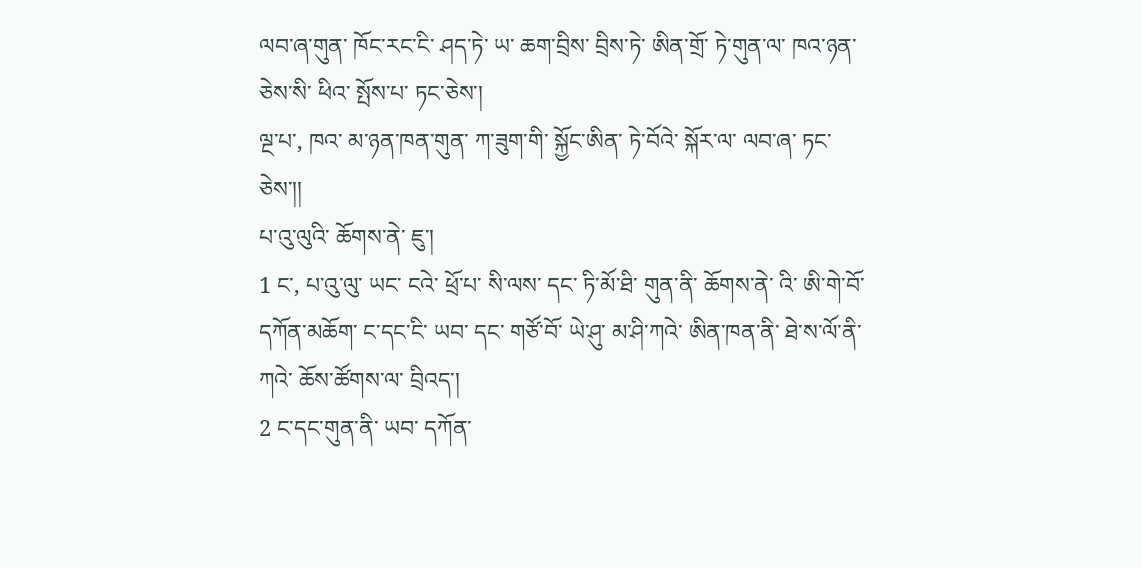ལབ་ཞ་གུན་ ཁོང་རང་ངི་ ཤད་ཏེ་ ཡ་ ཆག་བྲིས་ བྲིས་ཏེ་ ཨིན་གྲོ་ ཏེ་གུན་ལ་ ཁའ་ཉན་ཅེས་སི་ ཕིའ་ སྤོས་པ་ ཏང་ཅེས་།
ལྔ་པ་, ཁའ་ མ་ཉན་ཁན་གུན་ ཀ་ཟུག་གི་ སྐྱོང་ཨིན་ ཏེ་བོའེ་ སྐོར་ལ་ ལབ་ཞ་ ཏང་ཅེས་།།
པ་འུ་ལུའི་ ཆོགས་ནེ་ ཇུ་།
1 ང་, པ་འུ་ལུ་ ཡང་ ངའེ་ ཕྲོ་པ་ སི་ལས་ དང་ ཏི་མོ་ཐི་ གུན་ནི་ ཆོགས་ནེ་ འི་ ཨི་གེ་བོ་ དཀོན་མཆོག་ ང་དང་ངི་ ཡབ་ དང་ གཙོ་བོ་ ཡེ་ཤུ་ མ་ཤི་ཀའེ་ ཨིན་ཁན་ནི་ ཐེ་ས་ལོ་ནི་ཀའེ་ ཆོས་ཚོགས་ལ་ བྲིའད་།
2 ང་དང་གུན་ནི་ ཡབ་ དཀོན་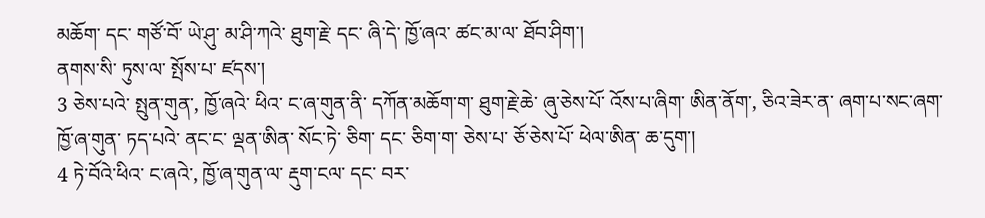མཆོག་ དང་ གཙོ་བོ་ ཡེ་ཤུ་ མ་ཤི་ཀའེ་ ཐུག་རྗེ་ དང་ ཞི་དེ་ ཁྱོ་ཞའ་ ཚང་མ་ལ་ ཐོབ་ཤིག་།
ནགས་སི་ ཏུས་ལ་ སྤོས་པ་ ཛདས་།
3 ཅེས་པའེ་ སྤུན་གུན་, ཁྱོ་ཞའེ་ ཕིའ་ ང་ཞ་གུན་ནི་ དཀོན་མཆོག་ག་ ཐུག་རྗེ་ཆེ་ ཞུ་ཅེས་པོ་ འོས་པ་ཞིག་ ཨིན་ནོག་, ཅིའ་ཟེར་ན་ ཞག་པ་སང་ཞག་ ཁྱོ་ཞ་གུན་ ཏད་པའེ་ ནང་ང་ ལྡན་ཨིན་ སོང་ཏེ་ ཅིག་ དང་ ཅིག་ག་ ཅེས་པ་ ཅོ་ཅེས་པོ་ ཕེལ་ཨིན་ ཆ་དུག་།
4 ཏེ་བོའེ་ཕིའ་ ང་ཞའེ་, ཁྱོ་ཞ་གུན་ལ་ རྡུག་ངལ་ དང་ བར་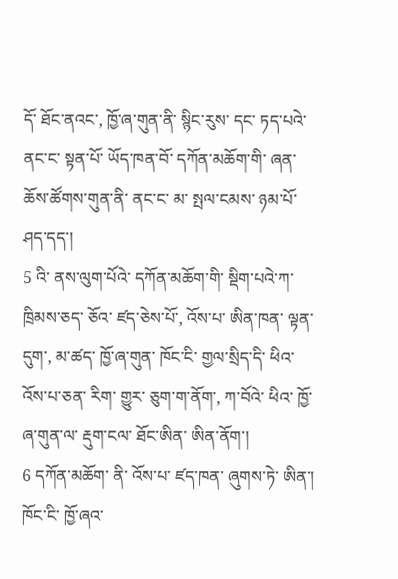དོ་ ཐོང་ནའང་, ཁྱོ་ཞ་གུན་ནི་ སྙིང་རུས་ དང་ ཏད་པའེ་ ནང་ང་ སྟན་པོ་ ཡོད་ཁན་བོ་ དཀོན་མཆོག་གི་ ཞན་ ཆོས་ཚོགས་གུན་ནི་ ནང་ང་ མ་ སྤལ་ངམས་ ཉམ་པོ་ ཤད་དད་།
5 འི་ ནས་ལུག་པོའེ་ དཀོན་མཆོག་གི་ སྡིག་པའེ་ཀ་ ཁྲིམས་ཅད་ ཅོའ་ ཛད་ཅེས་པོ་, འོས་པ་ ཨིན་ཁན་ ལྟན་དུག་, མ་ཚད་ ཁྱོ་ཞ་གུན་ ཁོང་ངི་ གྱལ་སྲིད་དི་ ཕིའ་ འོས་པ་ཅན་ རིག་ གྱུར་ ཅུག་ག་ནོག་, ཀ་བོའེ་ ཕིའ་ ཁྱོ་ཞ་གུན་ལ་ རྡུག་ངལ་ ཐོང་ཨིན་ ཨིན་ནོག་།
6 དཀོན་མཆོག་ ནི་ འོས་པ་ ཛད་ཁན་ ཞུགས་ཏེ་ ཨིན་། ཁོང་ངི་ ཁྱོ་ཞའ་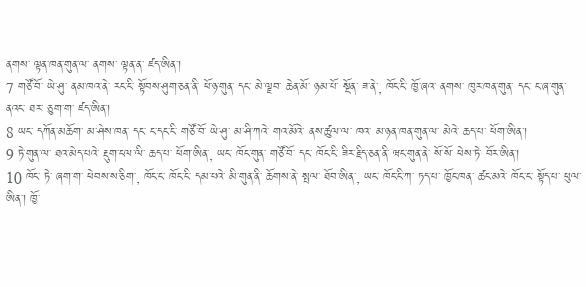ནགས་ ལྟན་ཁན་གུན་ལ་ ནགས་ ལྟན་ན་ ཛད་ཨིན་།
7 གཙོ་བོ་ ཡེ་ཤུ་ ནམ་ཁའ་ནེ་ རང་ངི་ སྟོབས་ཤུག་ཅན་ནི་ ཕོ་ཉ་གུན་ དང་ མེ་ལྗབ་ ཆེན་མོ་ ཉམ་པོ་ སྔོན་ ཟ་ནེ་, ཁོང་ངི་ ཁྱོ་ཞའ་ ནགས་ ཁུར་ཁན་གུན་ དང་ ང་ཞ་གུན་ནའང་ ཐར་ ཅུག་ག་ ཛད་ཨིན་།
8 ཡང་ དཀོན་མཆོག་ མ་ཤེས་ཁན་ དང་ ང་དང་ངི་ གཙོ་བོ་ ཡེ་ཤུ་ མ་ཤི་ཀའེ་ གའ་མོའེ་ ནས་ཚུལ་ལ་ ཁའ་ མ་ཉན་ཁན་གུན་ལ་ མེའེ་ ཆད་པ་ ཕོག་ཨིན་།
9 ཏེ་གུན་ལ་ ཐའ་མེད་པའེ་ རྡུག་ངལ་ལི་ ཆད་པ་ ཕོག་ཨིན་, ཡང་ ཁོང་གུན་ གཙོ་བོ་ དང་ ཁོང་ངི་ ཟིར་རྗིད་ཅན་ནི་ ཝང་གུན་ནེ་ སོ་སོ་ ཕེས་ཏེ་ བོར་ཨིན་།
10 ཁོང་ ཏེ་ ཞག་ག་ ཕེབས་ས་ཅིག་, ཁོང་ང་ ཁོང་ངི་ དམ་པའེ་ མི་གུན་ནི་ ཆོགས་ནེ་ སྤལ་ ཐོབ་ཨིན་, ཡང་ ཁོང་ངི་ཀ་ ཏད་པ་ ཁྱོང་ཁན་ ཚང་མའེ་ ཁོང་ང་ སྟོད་པ་ ཕུལ་ཨིན་། ཁྱོ་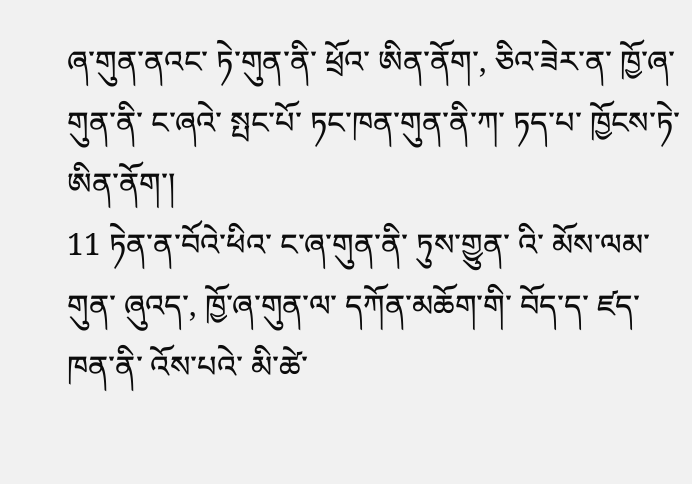ཞ་གུན་ནའང་ ཏེ་གུན་ནི་ ཕྲོའ་ ཨིན་ནོག་, ཅིའ་ཟེར་ན་ ཁྱོ་ཞ་གུན་ནི་ ང་ཞའེ་ སྤང་པོ་ ཏང་ཁན་གུན་ནི་ཀ་ ཏད་པ་ ཁྱོངས་ཏེ་ ཨིན་ནོག་།
11 ཏེན་ན་བོའེ་ཕིའ་ ང་ཞ་གུན་ནི་ ཏུས་གྱུན་ འི་ མོས་ལམ་གུན་ ཞུའད་, ཁྱོ་ཞ་གུན་ལ་ དཀོན་མཆོག་གི་ བོད་ད་ ཛད་ཁན་ནི་ འོས་པའེ་ མི་ཚེ་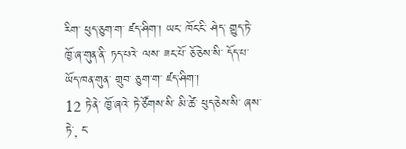རིག་ ཕུད་ཅུག་ག་ ཛད་ཤིག་། ཡང་ ཁོང་ངི་ ཤེད་ གྱུད་ཏེ་ ཁྱོ་ཞ་གུན་ནི་ ཏད་པའེ་ ལས་ ཟང་པོ་ ཅོ་ཅེས་སི་ དོད་པ་ ཡོད་ཁན་གུན་ གྲུབ་ ཅུག་ག་ ཛད་ཤིག་།
12 ཏེ་ནེ་ ཁྱོ་ཞའེ་ ཏེ་ཙོགས་སི་ མི་ཚེ་ ཕུད་ཅེས་སི་ ཞས་ཏེ་, ང་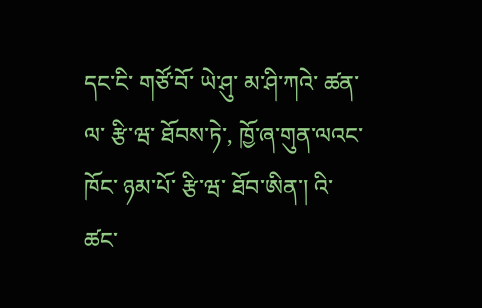དང་ངི་ གཙོ་བོ་ ཡེ་ཤུ་ མ་ཤི་ཀའེ་ ཚན་ལ་ རྩི་ཝ་ ཐོབས་ཏེ་, ཁྱོ་ཞ་གུན་ལའང་ ཁོང་ ཉམ་པོ་ རྩི་ཝ་ ཐོབ་ཨིན་། འི་ ཚང་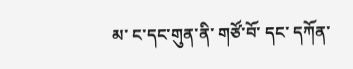མ་ ང་དང་གུན་ནི་ གཙོ་བོ་ དང་ དཀོན་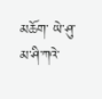མཆོག་ ཡེ་ཤུ་ མ་ཤི་ཀའེ་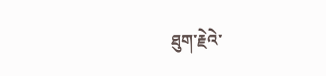ཐུག་རྗེའེ་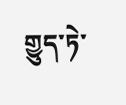གྱུད་ཏེ་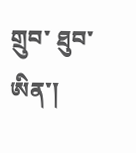གྲུབ་ ཐུབ་ཨིན་།